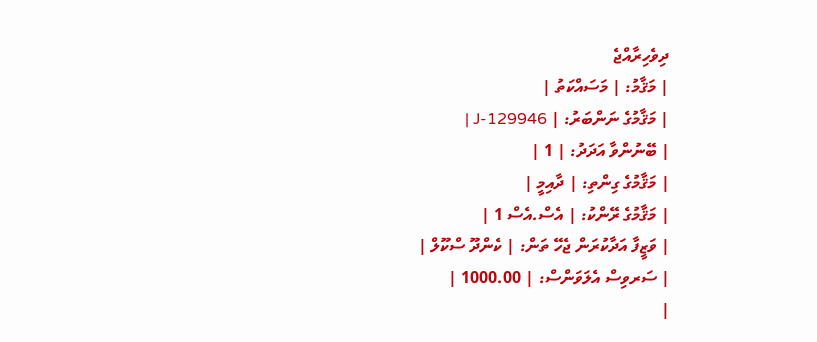ދިވެހިރާއްޖެ
| މަޤާމު: | މަސައްކަތު |
| މަޤާމުގެ ނަންބަރު: | J-129946 |
| ބޭނުންވާ އަދަދު: | 1 |
| މަޤާމުގެ ގިންތި: | ދާއިމީ |
| މަޤާމުގެ ރޭންކު: | އެސް.އެސް 1 |
| ވަޒީފާ އަދާކުރަން ޖެހޭ ތަން: | ކެންދޫ ސްކޫލް |
| ސަރވިސް އެލަވަންސް: | 1000.00 |
|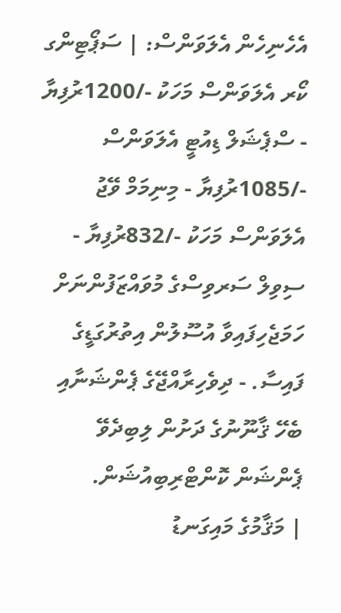އެހެނިހެން އެލަވަންސް: | ސަޕޯޓިންގ ކޯރ އެލަވަންސް މަހަކު -/1200ރުފިޔާ - ސްޕެޝަލް ޑިއުޓީ އެލަވަންސް -/1085ރުފިޔާ - މިނިމަމް ވޭޖު އެލަވަންސް މަހަކު -/832ރުފިޔާ - ސިވިލް ސަރވިސްގެ މުވައްޒަފުންނަށް ހަމަޖެހިފައިވާ އުސޫލުން އިތުރުގަޑީގެ ފައިސާ. - ދިވެހިރާއްޖޭގެ ޕެންޝަނާއި ބެހޭ ޤާނޫނުގެ ދަށުން ލިބިދެވޭ ޕެންޝަން ކޮންޓްރިބިއުޝަން.
| މަޤާމުގެ މައިގަނޑު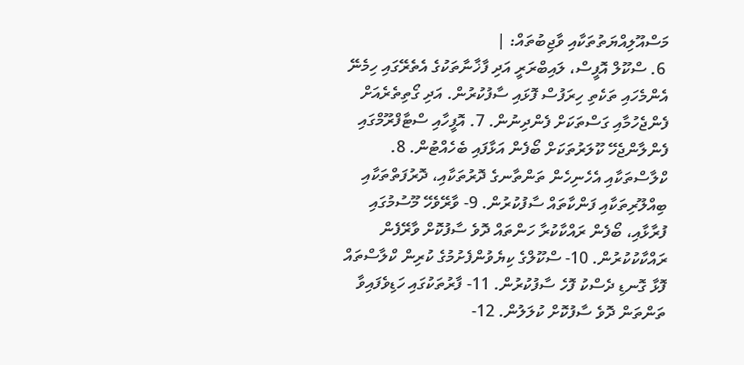މަސްއޫލިއްޔަތުތަކާއި ވާޖިބުތައް: |
 6. ސްކޫލް އޮފީސް، ލައިބްރަރީ އަދި ފާޚާނާތަކުގެ އެތެރޭގައި ހިމެނޭ އެންމެހައި ތަކެތި ހިރަފުސް ފޮޅައި ސާފުކުރުން. އަދި ގޯތިތެރެއަށް ފެންޖެހުމާއި ގަސްތަކަށް ފެންދިނުން. 7. އޮފީހާއި ސްޓާފްރޫމްގައި ފެންލާންޖެހޭ ކޫލަރުތަކަށް ބޯފެން އަޅާފައި ބެހެއްޓުން. 8. ކްލާސްތަކާއި އެހެނިހެން ތަންތާނގެ ދޮރުތަކާއި، ދޮރުފަތްތަކާއި ބިއްލޫރިތަކާއި ފަންކާތައް ސާފުކުރުން. 9- ވާރޭވެހޭ މޫސުމުގައި ފުރާޅާއި، ބޯފެން ރައްކާކުރާ ހަންތައް ދޮވެ ސާފުކޮށް ވާރޭފެން ރައްކާކުކުރުން. 10- ސްކޫލްގެ ކިޔެވުންފެށުމުގެ ކުރިން ކްލާސްތައް ފޮޅާ ގޮނޑި ދެސްކު ފޮހެ ސާފުކުރުން. 11- ފާރުތަކުގައި ހަޑިވެފައިވާ ތަންތަން ދޮވެ ސާފުކޮށް ކުލަލުން. 12-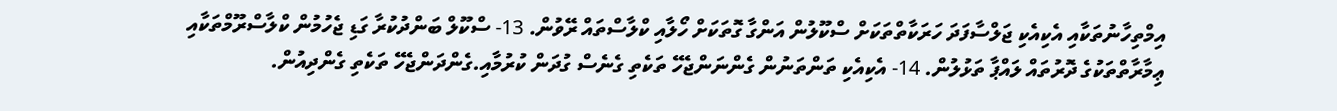އިމްތިހާނުތަކާއި އެކިއެކި ޖަލްސާފަދަ ހަރަކާތްތަކަށް ސްކޫލުން އަންގާ ގޮތަކަށް ހޯލާއި ކްލާސްތައް ރޭވުން. 13- ސްކޫލް ބަންދުކުރާ ގަޑި ޖެހުމުން ކްލާސްރޫމްތަކާއި ޢިމާރާތްތަކުގެ ދޮރުތައް ލައްޕާ ތަޅުލުން. 14- އެކިއެކި ތަންތަނުން ގެންނަންޖެހޭ ތަކެތި ގެނެސް ގުދަން ކުރުމާއި.ގެންދަންޖެހޭ ތަކެތި ގެންދިއުން.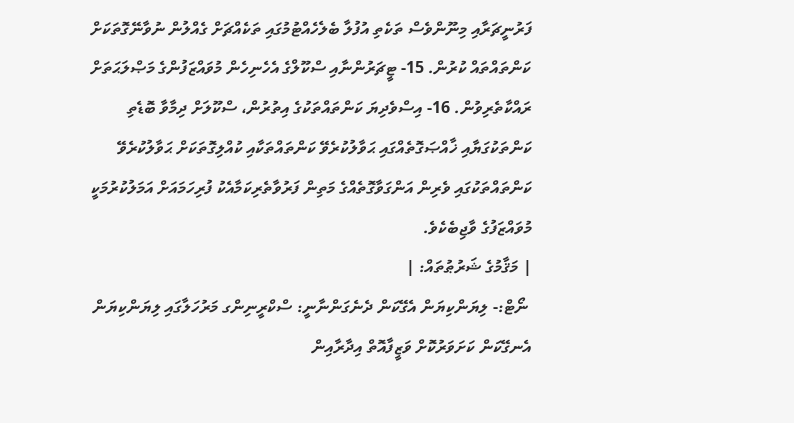ފަރުނީޗަރާއި މިނޫންވެސް ތަކެތި އުފުލާ ބެލެހެއްޓުމުގައި ތަކެއްޗަށް ގެއްލުން ނުވާނޭގޮތަކަށް ކަންތައްތައް ކުރުން. 15- ޓީޗަރުންނާއި ސްކޫލްގެ އެހެނިހެން މުވައްޒަފުންގެ މަޞްލަޙަތަށް ރައްކާތެރިވުން. 16- އިސްވެދިޔަ ކަންތައްތަކުގެ އިތުރުން، ސްކޫލަށް ދިމާވާ ބޮޑެތި ކަންތަކުގަޔާއި ޚާއްޞަގޮތެއްގައި ޙަވާލުކުރެވޭ ކަންތައްތަކާއި ކުއްލިގޮތަކަށް ޙަވާލުކުރެވޭ ކަންތައްތަކުގައި ވެރިން އަންގަވާގޮތެއްގެ މަތިން ފަރުވާތެރިކަމާއެކު ފުރިހަމައަށް އަމަލުކުރުމަކީ މުވައްޒަފުގެ ވާޖިބެކެވެ.
| މަޤާމުގެ ޝަރުޠުތައް: |
 ނޯޓް:- ލިޔަންކިޔަން އެގޭކަން ދެނެގަންނާނީ: ސްކްރީނިންގ މަރުހަލާގައި ލިޔަންކިޔަން އެނގޭކަން ކަށަވަރުކޮށް ވަޒީފާއޮތް އިދާރާއިން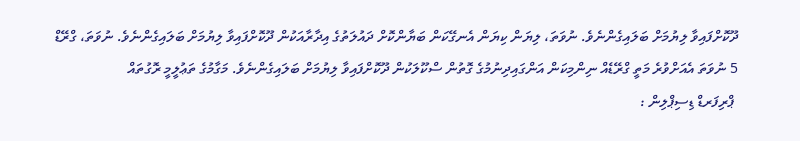ދޫކޮށްފައިވާ ލިޔުމަށް ބަލައިގެންނެވެ. ނުވަތަ، ލިޔަން ކިޔަން އެނގޭކަން ބަޔާންކޮށް ދައުލަތުގެ އިދާރާއަކުން ދޫކޮށްފައިވާ ލިޔުމަށް ބަލައިގެންނެވެ. ނުވަތަ، ގްރޭޑް 5 ނުވަތަ އެއަށްވުރެ މަތީ ގްރޭޑެއް ނިންމިކަން އަންގައިދިނުމުގެ ގޮތުން ސްކޫލަކުން ދޫކޮށްފައިވާ ލިޔުމަށް ބަލައިގެންނެވެ. މަގާމުގެ ތަޢުލީމީ ރޮގުތައް
 ޕްރިފަރޑް ޑިސިޕްލިން :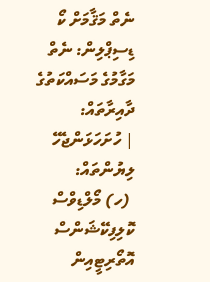ނެތް މަޤާމަށް ކޯ ޑިސިޕްލިން: ނެތް މަގާމުގެ މަސައްކަތުގެ ދާއިރާތައް:
| ހުށަހަޅަންޖެހޭ ލިޔުންތައް:
 (ހ) މޯލްޑިވްސް ކޮލިފިކޭޝަންސް އޮތޯރިޓީއިން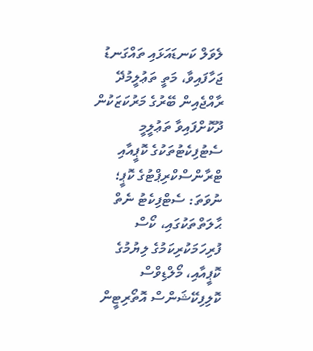ލެވަލް ކަނޑައަޅައި ތައްގަނޑު ޖަހާފައިވާ، މަތީ ތަޢުލީމުދޭ ރާއްޖެއިން ބޭރުގެ މަރުކަޒަކުން ދޫކޮށްފައިވާ ތަޢުލީމީ ސެޓުފިކެޓުތަކުގެ ކޮޕީއާއި ޓްރާންސްކްރިޕްޓުގެ ކޮޕީ؛ ނުވަތަ: ސެޓްފިކެޓު ނެތް ޙާލަތްތަކުގައި، ކޯސް ފުރިހަމަކުރިކަމުގެ ލިޔުމުގެ ކޮޕީއާއި، މޯލްޑިވްސް ކޮލިފިކޭޝަންސް އޮތޯރިޓީން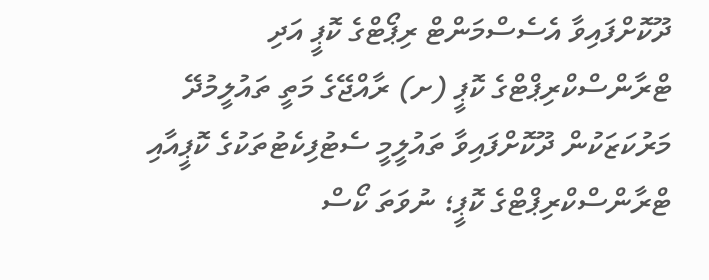ދޫކޮށްފައިވާ އެސެސްމަންޓް ރިޕޯޓްގެ ކޮޕީ އަދި ޓްރާންސްކްރިޕްޓްގެ ކޮޕީ (ށ) ރާއްޖޭގެ މަތީ ތައުލީމުދޭ މަރުކަޒަކުން ދޫކޮށްފައިވާ ތައުލީމީ ސެޓުފިކެޓުތަކުގެ ކޮޕީއާއި ޓްރާންސްކްރިޕްޓްގެ ކޮޕީ؛ ނުވަތަ ކޯސް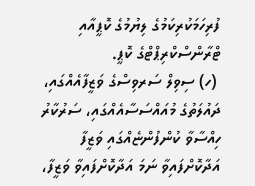ފުރިހަމަކުރިކަމުގެ ލިޔުމުގެ ކޮޕީއާއި ޓްރާންސްކްރިޕްޓްގެ ކޮޕީ.
 (ހ) ސިވިލް ސަރވިސްގެ ވަޒީފާއެއްގައި، ދައުލަތުގެ މުއައްސަސާއެއްގައި، ސަރުކާރު ހިއްސާވާ ކުންފުންޏެއްގައި ވަޒީފާ އަދާކޮށްފައިވާ ނަމަ އަދާކޮށްފައިވާ ވަޒީފާ،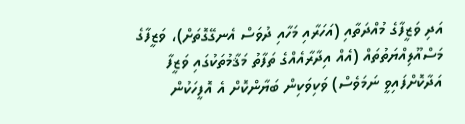އަދި ވަޒީފާގެ މުއްދަތާއި (އަހަރާއި މަހާއި ދުވަސް އެނގޭގޮތަށް)، ވަޒީފާގެ މަސްއޫލިއްޔަތުތައް (އެއް އިދާރާއެއްގެ ތަފާތު މަޤާމުތަކުގައި ވަޒީފާ އަދާކޮށްފައިވީ ނަމަވެސް) ވަކިވަކިން ބަޔާންކޮށް އެ އޮފީހަކުން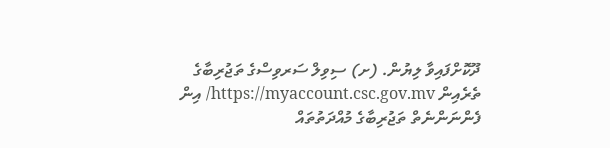ދޫކޮށްފައިވާ ލިޔުން. (ށ) ސިވިލް ސަރވިސްގެ ތަޖުރިބާގެ ތެރެއިން https://myaccount.csc.gov.mv/ އިން ފެންނަންނެތް ތަޖުރިބާގެ މުއްދަތުތައް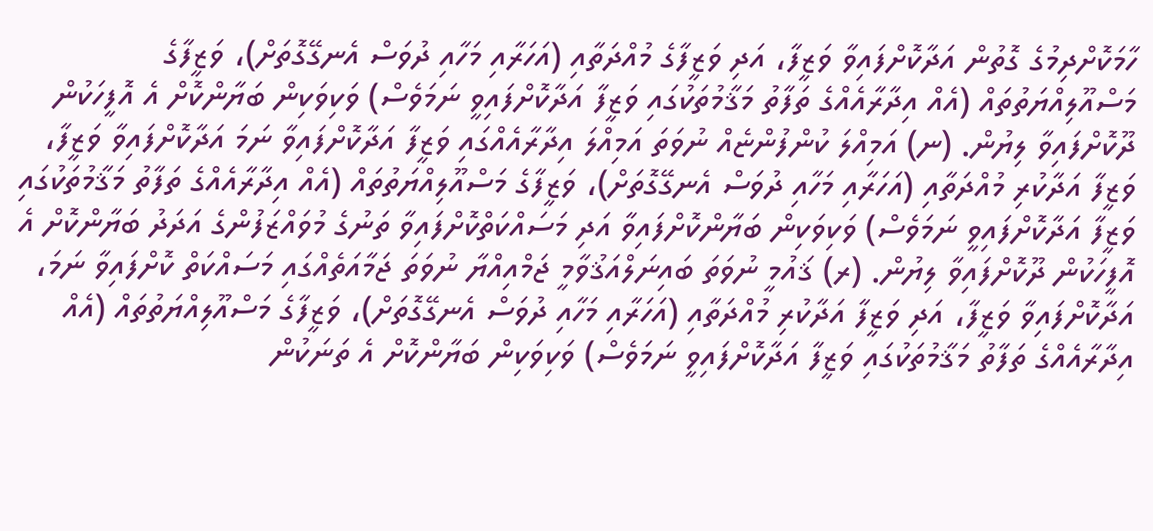ހާމަކޮށްދިމުގެ ގޮތުން އަދާކޮށްފައިވާ ވަޒީފާ، އަދި ވަޒީފާގެ މުއްދަތާއި (އަހަރާއި މަހާއި ދުވަސް އެނގޭގޮތަށް)، ވަޒީފާގެ މަސްއޫލިއްޔަތުތައް (އެއް އިދާރާއެއްގެ ތަފާތު މަޤާމުތަކުގައި ވަޒީފާ އަދާކޮށްފައިވީ ނަމަވެސް) ވަކިވަކިން ބަޔާންކޮށް އެ އޮފީހަކުން ދޫކޮށްފައިވާ ލިޔުން. (ނ) އަމިއްލަ ކުންފުންޏެއް ނުވަތަ އަމިއްލަ އިދާރާއެއްގައި ވަޒީފާ އަދާކޮށްފައިވާ ނަމަ އަދާކޮށްފައިވާ ވަޒީފާ، ވަޒީފާ އަދާކުރި މުއްދަތާއި (އަހަރާއި މަހާއި ދުވަސް އެނގޭގޮތަށް)، ވަޒީފާގެ މަސްއޫލިއްޔަތުތައް (އެއް އިދާރާއެއްގެ ތަފާތު މަޤާމުތަކުގައި ވަޒީފާ އަދާކޮށްފައިވީ ނަމަވެސް) ވަކިވަކިން ބަޔާންކޮށްފައިވާ އަދި މަސައްކަތްކޮށްފައިވާ ތަނުގެ މުވައްޒަފުންގެ އަދަދު ބަޔާންކޮށް އެ އޮފީހަކުން ދޫކޮށްފައިވާ ލިޔުން. (ރ) ޤައުމީ ނުވަތަ ބައިނަލްއަޤުވާމީ ޖަމްއިއްޔާ ނުވަތަ ޖަމާއަތެއްގައި މަސައްކަތް ކޮށްފައިވާ ނަމަ، އަދާކޮށްފައިވާ ވަޒީފާ، އަދި ވަޒީފާ އަދާކުރި މުއްދަތާއި (އަހަރާއި މަހާއި ދުވަސް އެނގޭގޮތަށް)، ވަޒީފާގެ މަސްއޫލިއްޔަތުތައް (އެއް އިދާރާއެއްގެ ތަފާތު މަޤާމުތަކުގައި ވަޒީފާ އަދާކޮށްފައިވީ ނަމަވެސް) ވަކިވަކިން ބަޔާންކޮށް އެ ތަނަކުން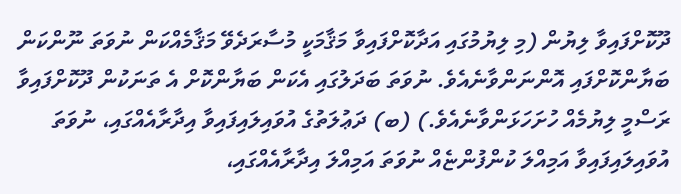ދޫކޮށްފައިވާ ލިޔުން (މި ލިޔުމުގައި އަދާކޮށްފައިވާ މަޤާމަކީ މުސާރަދެވޭ މަޤާމެއްކަން ނުވަތަ ނޫންކަން ބަޔާންކޮށްފައި އޮންނަންވާނެއެވެ. ނުވަތަ ބަދަލުގައި އެކަން ބަޔާންކޮށް އެ ތަނަކުން ދޫކޮށްފައިވާ ރަސްމީ ލިޔުމެއް ހުށަހަޅަންވާނެއެވެ.) (ބ) ދަޢުލަތުގެ އުވައިލައިފައިވާ އިދާރާއެއްގައި، ނުވަތަ އުވައިލައިފައިވާ އަމިއްލަ ކުންފުންޏެއް ނުވަތަ އަމިއްލަ އިދާރާއެއްގައި،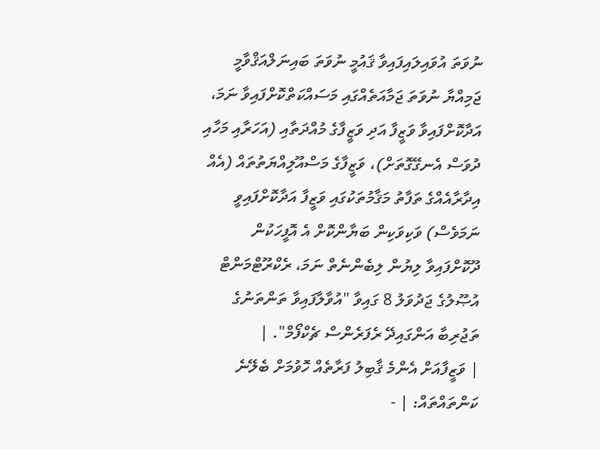ނުވަތަ އުވައިލައިފައިވާ ޤައުމީ ނުވަތަ ބައިނަލްއަޤްވާމީ ޖަމިއްޔާ ނުވަތަ ޖަމާއަތެއްގައި މަސައްކަތްކޮށްފައިވާ ނަމަ، އަދާކޮށްފައިވާ ވަޒީފާ އަދި ވަޒީފާގެ މުއްދަތާއި (އަހަރާއި މަހާއި ދުވަސް އެނގޭގޮތަށް)، ވަޒީފާގެ މަސްއޫލިއްޔަތުތައް (އެއް އިދާރާއެއްގެ ތަފާތު މަޤާމުތަކުގައި ވަޒީފާ އަދާކޮށްފައިވީ ނަމަވެސް) ވަކިވަކިން ބަޔާންކޮށް އެ އޮފީހަކުން ދޫކޮށްފައިވާ ލިޔުން ލިބެންނެތް ނަމަ، ރެކްރޫޓްމަންޓް އުޞޫލުގެ ޖަދުވަލު 8 ގައިވާ "އުވާލާފައިވާ ތަންތަނުގެ ތަޖުރިބާ އަންގައިދޭ ރެފަރެންސް ޗެކްފޯމް". |
| ވަޒީފާއަށް އެންމެ ޤާބިލު ފަރާތެއް ހޮވުމަށް ބެލޭނެ ކަންތައްތައް: | -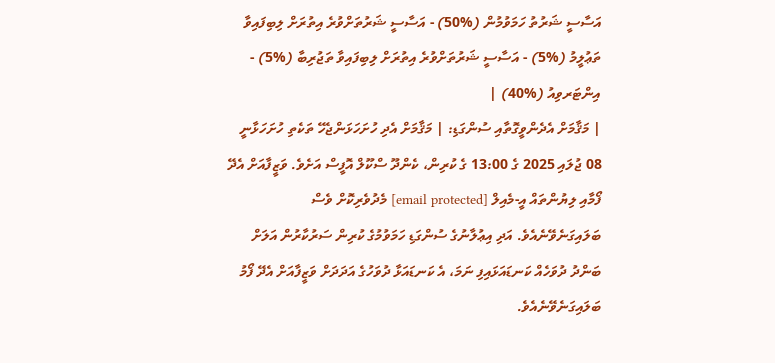އަސާސީ ޝަރުތު ހަމަވުމުން (%50) - އަސާސީ ޝަރުތަށްވުރެ އިތުރަށް ލިބިފައިވާ ތަޢުލީމު (%5) - އަސާސީ ޝަރުތަށްވުރެ އިތުރަށް ލިބިފައިވާ ތަޖުރިބާ (%5) - އިންޓަރވިއު (%40) |
| މަޤާމަށް އެދެންވީގޮތާއި ސުންގަޑި: | މަޤާމަށް އެދި ހުށަހަޅަންޖެހޭ ތަކެތި ހުށަހަޅާނީ 08 ޖުލައި 2025 ގެ 13:00 ގެ ކުރިން، ކެންދޫ ސްކޫލް އޮފީސް އަށެވެ. ވަޒީފާއަށް އެދޭ ފޯމާއި ލިޔުންތައް އީ-މެއިލް [email protected] މެދުވެރިކޮށް ވެސް ބަލައިގަނެވޭނެއެވެ. އަދި އިޢުލާނުގެ ސުންގަޑި ހަމަވުމުގެ ކުރިން ސަރުކާރުން އަލަށް ބަންދު ދުވަހެއް ކަނޑައަޅައިފި ނަމަ، އެ ކަނޑައަޅާ ދުވަހުގެ އަދަދަށް ވަޒީފާއަށް އެދޭ ފޯމު ބަލައިގަނެވޭނެއެވެ.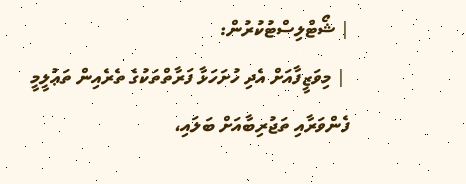| ޝޯޓްލިސްޓުކުރުން:
 | މިވަޒީފާއަށް އެދި ހުށަހަޅާ ފަރާތްތަކުގެ ތެރެއިން ތަޢުލީމީ ފެންވަރާއި ތަޖުރިބާއަށް ބަލައި،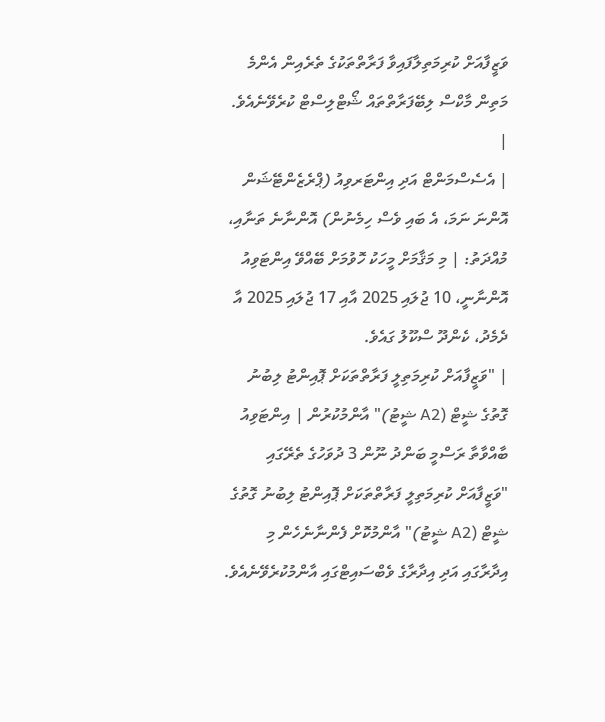ވަޒީފާއަށް ކުރިމަތިލާފައިވާ ފަރާތްތަކުގެ ތެރެއިން އެންމެ މަތިން މާކްސް ލިބޭފަރާތްތައް ޝޯޓްލިސްޓް ކުރެވޭނެއެވެ. |
| އެސެސްމަންޓް އަދި އިންޓަރވިއު (ޕްރެޒެންޓޭޝަން އޮންނަ ނަމަ، އެ ބައި ވެސް ހިމެނުން) އޮންނާނެ ތަނާއި، މުއްދަތު: | މި މަޤާމަށް މީހަކު ހޮވުމަށް ބޭއްވޭ އިންޓަވިއު އޮންނާނީ، 10 ޖުލައި 2025 އާއި 17 ޖުލައި 2025 އާ ދެމެދު، ކެންދޫ ސްކޫލު ގައެވެ.
| "ވަޒީފާއަށް ކުރިމަތިލީ ފަރާތްތަކަށް ޕޮއިންޓު ލިބުނު ގޮތުގެ ޝީޓް (A2 ޝީޓު)" އާންމުކުރުން | އިންޓަވިއު ބާއްވާތާ ރަސްމީ ބަންދު ނޫން 3 ދުވަހުގެ ތެރޭގައި "ވަޒީފާއަށް ކުރިމަތިލީ ފަރާތްތަކަށް ޕޮއިންޓު ލިބުނު ގޮތުގެ ޝީޓް (A2 ޝީޓު)" އާންމުކޮށް ފެންނާނެހެން މި އިދާރާގައި އަދި އިދާރާގެ ވެބްސައިޓްގައި އާންމުކުރެވޭނެއެވެ.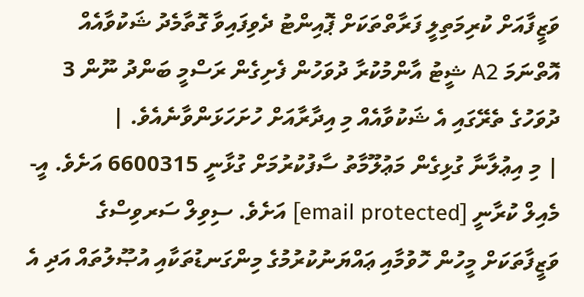ވަޒީފާއަށް ކުރިމަތިލީ ފަރާތްތަކަށް ޕޮއިންޓު ދެވިފައިވާ ގޮތާމެދު ޝަކުވާއެއް އޮތްނަމަ A2 ޝީޓު އާންމުކުރާ ދުވަހުން ފެށިގެން ރަސްމީ ބަންދު ނޫން 3 ދުވަހުގެ ތެރޭގައި އެ ޝަކުވާއެއް މި އިދާރާއަށް ހުށަހަޅަންވާނެއެވެ. |
| މި އިޢުލާނާ ގުޅިގެން މަޢުލޫމާތު ސާފުކުރުމަށް ގުޅާނީ 6600315 އަށެވެ. އީ-މެއިލް ކުރާނީ [email protected] އަށެވެ. ސިވިލް ސަރވިސްގެ ވަޒީފާތަކަށް މީހުން ހޮވުމާއި ޢައްޔަނުކުރުމުގެ މިންގަނޑުތަކާއި އުޞޫލުތައް އަދި އެ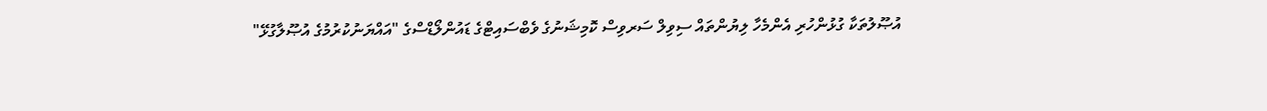އުޞޫލުތަކާ ގުޅުންހުރި އެންމެހާ ލިޔުންތައް ސިވިލް ސަރވިސް ކޮމިޝަނުގެ ވެބްސައިޓްގެ ޑައުންލޯޑްސްގެ "އައްޔަނުކުރުމުގެ އުޞޫލާގުޅޭ"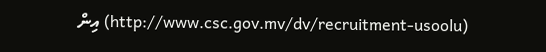(http://www.csc.gov.mv/dv/recruitment-usoolu) އިން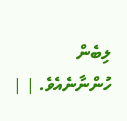ލިބެން ހުންނާނެއެވެ. | |